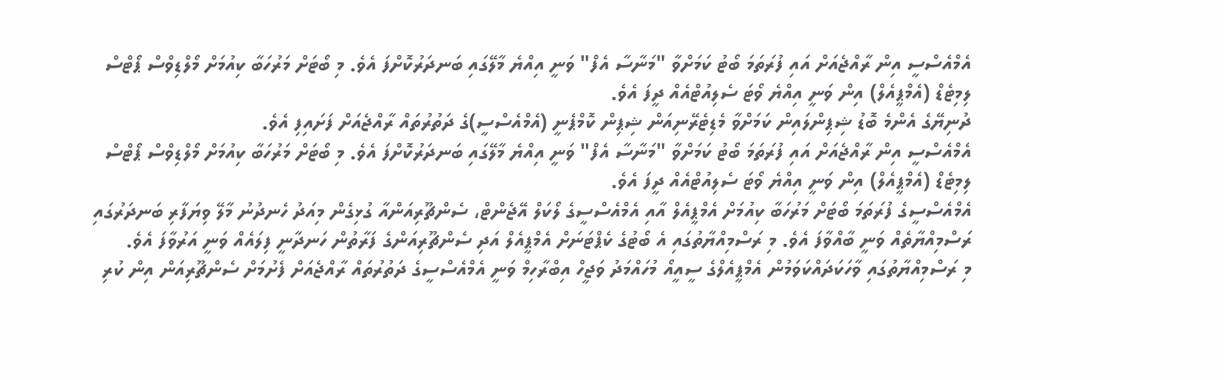އެމްއެސްސީ އިން ރާއްޖެއަށް އައި ފުރަތަމަ ބޯޓު ކަމަށްވާ "މަނާސާ އެފް" ވަނީ އިއްޔެ މާލޭގައި ބަނދަރުކޮށްފަ އެވެ. މި ބޯޓަށް މަރުހަބާ ކިއުމަށް މޯލްޑިވްސް ޕޯޓްސް ލިމިޓެޑް (އެމްޕީއެލް) އިން ވަނީ އިއްޔެ ވޯޓަ ސެލިއުޓްއެއް ދީފަ އެވެ.
ދުނިޔޭގެ އެންމެ ބޮޑު ޝިޕިންލައިން ކަމަށްވާ މެޑިޓެރޭނިއަން ޝިޕިން ކޮމްޕެނީ (އެމްއެސްސީ)ގެ ދަތުރުތައް ރާއްޖެއަށް ފަށައިފި އެވެ.
އެމްއެސްސީ އިން ރާއްޖެއަށް އައި ފުރަތަމަ ބޯޓު ކަމަށްވާ "މަނާސާ އެފް" ވަނީ އިއްޔެ މާލޭގައި ބަނދަރުކޮށްފަ އެވެ. މި ބޯޓަށް މަރުހަބާ ކިއުމަށް މޯލްޑިވްސް ޕޯޓްސް ލިމިޓެޑް (އެމްޕީއެލް) އިން ވަނީ އިއްޔެ ވޯޓަ ސެލިއުޓްއެއް ދީފަ އެވެ.
އެމްއެސްސީގެ ފުރަތަމަ ބޯޓަށް މަރުހަބާ ކިއުމަށް އެމްޕީއެލް އާއި އެމްއެސްސީގެ ލޯކަލް އޭޖެންޓް، ސެންޗޫރިއަންއާ ގުޅިގެން މިއަދު ހެނދުނު މާލޭ ވިޔަފާރި ބަނދަރުގައި ރަސްމިއްޔާތެއް ވަނީ ބާއްވާފަ އެވެ. މި ރަސްމިއްޔާތުގައި އެ ބޯޓުގެ ކެޕްޓަނަށް އެމްޕީއެލް އަދި ސެންޗޫރިއަންގެ ފަރާތުން ހަނދާނީ ފިލައެއް ވަނީ އަރުވާފަ އެވެ.
މި ރަސްމިއްޔާތުގައި ވާހަކަދައްކަވަމުން އެމްޕީއެލްގެ ސީއީއޯ މުހައްމަދު ވަޖީހް އިބްރާހިމް ވަނީ އެމްއެސްސީގެ ދަތުރުތައް ރާއްޖެއަށް ފެށުމަށް ސެންޗޫރިއަން އިން ކުރި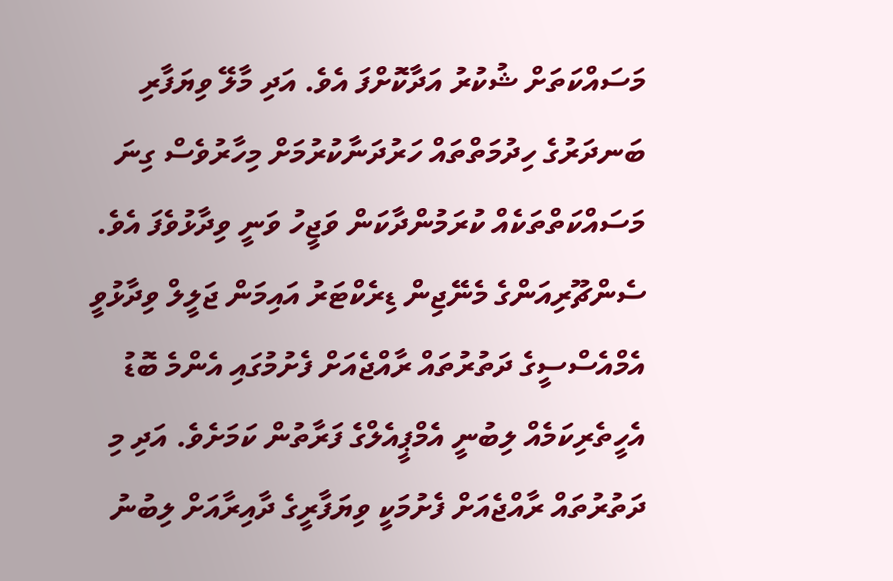މަސައްކަތަށް ޝުކުރު އަދާކޮށްފަ އެވެ. އަދި މާލޭ ވިޔަފާރި ބަނދަރުގެ ހިދުމަތްތައް ހަރުދަނާކުރުމަށް މިހާރުވެސް ގިނަ މަސައްކަތްތަކެއް ކުރަމުންދާކަން ވަޖީހު ވަނީ ވިދާޅުވެފަ އެވެ.
ސެންޗޫރިއަންގެ މެނޭޖިން ޑިރެކްޓަރު އައިމަން ޖަލީލް ވިދާޅުވީ އެމްއެސްސީގެ ދަތުރުތައް ރާއްޖެއަށް ފެށުމުގައި އެންމެ ބޮޑު އެހީތެރިކަމެއް ލިބުނީ އެމްޕީއެލްގެ ފަރާތުން ކަމަށެވެ. އަދި މި ދަތުރުތައް ރާއްޖެއަށް ފެށުމަކީ ވިޔަފާރީގެ ދާއިރާއަށް ލިބުނު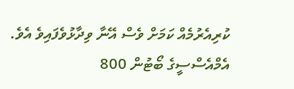ކުރިއެރުމެއް ކަމަށް ވެސް އޭނާ ވިދާޅުވެފައިވެ އެވެ.
އެމްއެސްސީގެ ބޯޓުން 800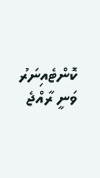ކޮންޓެއިނަރު ވަނީ ރާއްޖެ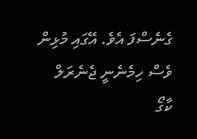ގެނެސްފަ އެވެ. އޭގައި މުޅިން ވެސް ހިމެނެނީ ޖެނެރަލް ކާގޯ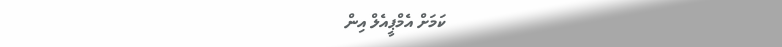ކަމަށް އެމްޕީއެލް އިން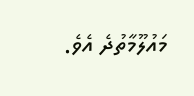މައުލޫމާތުދެ އެވެ.